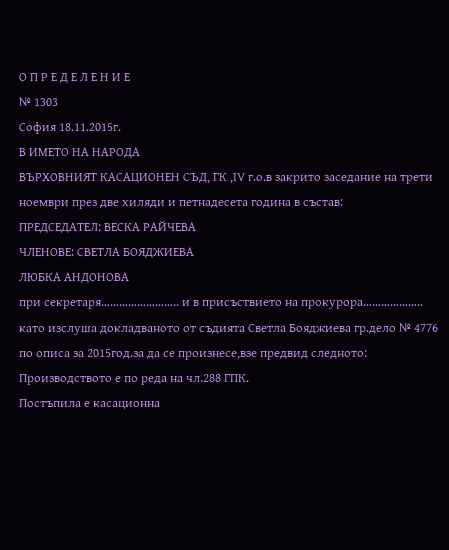О П Р Е Д Е Л Е Н И Е
№ 1303
София 18.11.2015г.
В ИМЕТО НА НАРОДА
ВЪРХОВНИЯТ КАСАЦИОНЕН СЪД, ГК ,ІV г.о.в закрито заседание на трети ноември през две хиляди и петнадесета година в състав:
ПРЕДСЕДАТЕЛ: ВЕСКА РАЙЧЕВА
ЧЛЕНОВЕ: СВЕТЛА БОЯДЖИЕВА
ЛЮБКА АНДОНОВА
при секретаря…………………….. и в присъствието на прокурора………………..
като изслуша докладваното от съдията Светла Бояджиева гр.дело № 4776 по описа за 2015год.за да се произнесе,взе предвид следното:
Производството е по реда на чл.288 ГПК.
Постъпила е касационна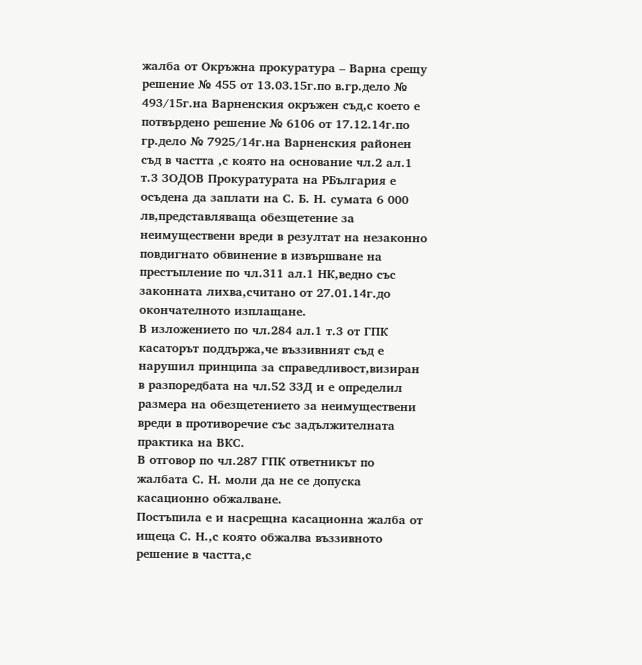жалба от Окръжна прокуратура – Варна срещу решение № 455 от 13.03.15г.по в.гр.дело № 493/15г.на Варненския окръжен съд,с което е потвърдено решение № 6106 от 17.12.14г.по гр.дело № 7925/14г.на Варненския районен съд в частта ,с която на основание чл.2 ал.1 т.3 ЗОДОВ Прокуратурата на РБългария е осъдена да заплати на С. Б. Н. сумата 6 000 лв,представляваща обезщетение за неимуществени вреди в резултат на незаконно повдигнато обвинение в извършване на престъпление по чл.311 ал.1 НК,ведно със законната лихва,считано от 27.01.14г.до окончателното изплащане.
В изложението по чл.284 ал.1 т.3 от ГПК касаторът поддържа,че въззивният съд е нарушил принципа за справедливост,визиран в разпоредбата на чл.52 ЗЗД и е определил размера на обезщетението за неимуществени вреди в противоречие със задължителната практика на ВКС.
В отговор по чл.287 ГПК ответникът по жалбата С. Н. моли да не се допуска касационно обжалване.
Постъпила е и насрещна касационна жалба от ищеца С. Н.,с която обжалва въззивното решение в частта,с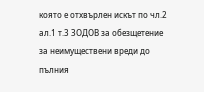която е отхвърлен искът по чл.2 ал.1 т.3 ЗОДОВ за обезщетение за неимуществени вреди до пълния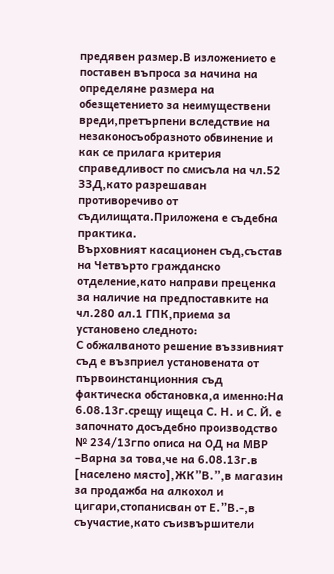предявен размер.В изложението е поставен въпроса за начина на определяне размера на обезщетението за неимуществени вреди,претърпени вследствие на незаконосъобразното обвинение и как се прилага критерия справедливост по смисъла на чл.52 ЗЗД,като разрешаван противоречиво от съдилищата.Приложена е съдебна практика.
Върховният касационен съд,състав на Четвърто гражданско отделение,като направи преценка за наличие на предпоставките на чл.280 ал.1 ГПК,приема за установено следното:
С обжалваното решение въззивният съд е възприел установената от първоинстанционния съд фактическа обстановка,а именно:На 6.08.13г.срещу ищеца С. Н. и С. Й. е започнато досъдебно производство № 234/13гпо описа на ОД на МВР –Варна за това,че на 6.08.13г.в [населено място],ЖК”В.”,в магазин за продажба на алкохол и цигари,стопанисван от Е.”В.-,в съучастие,като съизвършители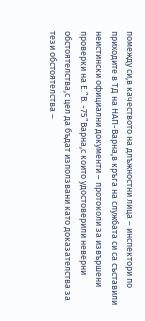помежду си,в качеството на длъжностни лица – инспектори по приходите в ТД на НАП-Варна,в кръга на службата си са съставили неистински официални документи – протоколи за извършени проверки на Е.”В. -75”Варна,с които удостоверили неверни обстоятелства,с цел да бъдат използвани като доказателства за тези обстоятелства –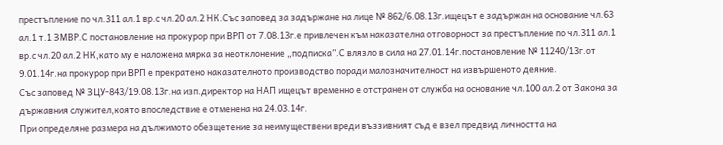престъпление по чл.311 ал.1 вр.с чл.20 ал.2 НК.Със заповед за задържане на лице № 862/6.08.13г.ищецът е задържан на основание чл.63 ал.1 т.1 ЗМВР.С постановление на прокурор при ВРП от 7.08.13г.е привлечен към наказателна отговорност за престъпление по чл.311 ал.1 вр.с чл.20 ал.2 НК,като му е наложена мярка за неотклонение „подписка”.С влязло в сила на 27.01.14г.постановление № 11240/13г.от 9.01.14г.на прокурор при ВРП е прекратено наказателното производство поради малозначителност на извършеното деяние.
Със заповед № ЗЦУ-843/19.08.13г.на изп.директор на НАП ищецът временно е отстранен от служба на основание чл.100 ал.2 от Закона за държавния служител,която впоследствие е отменена на 24.03.14г.
При определяне размера на дължимото обезщетение за неимуществени вреди въззивният съд е взел предвид личността на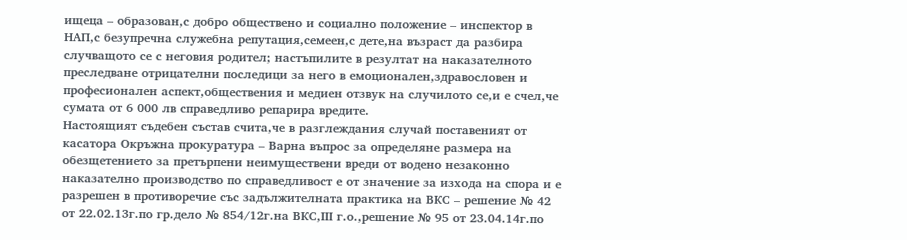ищеца – образован,с добро обществено и социално положение – инспектор в НАП,с безупречна служебна репутация,семеен,с дете,на възраст да разбира случващото се с неговия родител; настъпилите в резултат на наказателното преследване отрицателни последици за него в емоционален,здравословен и професионален аспект,обществения и медиен отзвук на случилото се,и е счел,че сумата от 6 000 лв справедливо репарира вредите.
Настоящият съдебен състав счита,че в разглеждания случай поставеният от касатора Окръжна прокуратура – Варна въпрос за определяне размера на обезщетението за претърпени неимуществени вреди от водено незаконно наказателно производство по справедливост е от значение за изхода на спора и е разрешен в противоречие със задължителната практика на ВКС – решение № 42 от 22.02.13г.по гр.дело № 854/12г.на ВКС,ІІІ г.о.,решение № 95 от 23.04.14г.по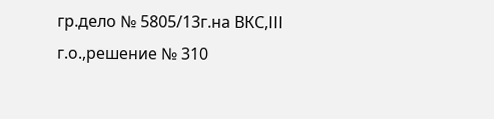гр.дело № 5805/13г.на ВКС,ІІІ г.о.,решение № 310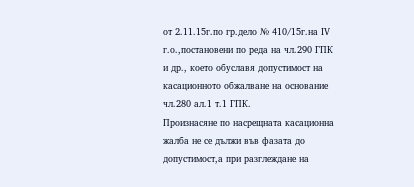от 2.11.15г.по гр.дело № 410/15г.на ІV г.о.,постановени по реда на чл.290 ГПК и др., което обуславя допустимост на касационното обжалване на основание чл.280 ал.1 т.1 ГПК.
Произнасяне по насрещната касационна жалба не се дължи във фазата до допустимост,а при разглеждане на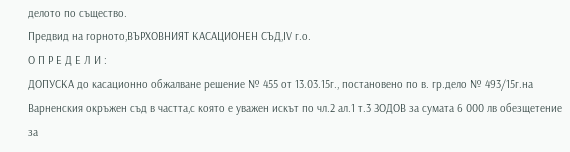делото по същество.
Предвид на горното,ВЪРХОВНИЯТ КАСАЦИОНЕН СЪД,ІV г.о.
О П Р Е Д Е Л И :
ДОПУСКА до касационно обжалване решение № 455 от 13.03.15г., постановено по в. гр.дело № 493/15г.на Варненския окръжен съд в частта,с която е уважен искът по чл.2 ал.1 т.3 ЗОДОВ за сумата 6 000 лв обезщетение за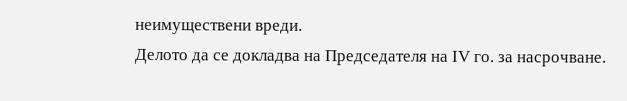неимуществени вреди.
Делото да се докладва на Председателя на ІV го. за насрочване.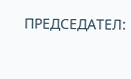ПРЕДСЕДАТЕЛ: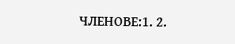ЧЛЕНОВЕ:1. 2.